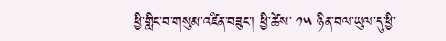ཕྱི་གླིང་བ་གསུམ་འཛིན་བཟུང་། ཕྱི་ཚེས་ ༡༥ ཉིན་བལ་ཡུལ་དུ་ཕྱི་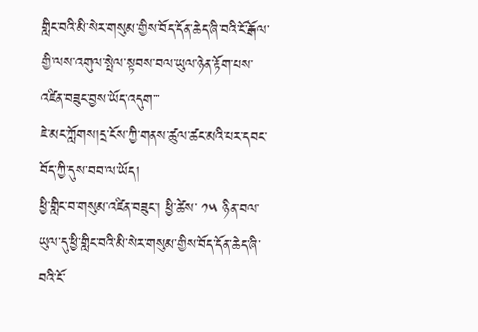གླིང་བའི་མི་སེར་གསུམ་གྱིས་བོད་དོན་ཆེད་ཞི་བའི་ངོ་རྒོལ་གྱི་ལས་འགུལ་སྤེལ་སྟབས་བལ་ཡུལ་ཉེན་རྟོག་པས་འཛིན་བཟུང་བྱས་ཡོད་འདུག་་་
ཇེ་མང་ཀློགས།དྲ་ངོས་ཀྱི་གནས་ཚུལ་ཚང་མའི་པར་དབང་བོད་ཀྱི་དུས་བབ་ལ་ཡོད།
ཕྱི་གླིང་བ་གསུམ་འཛིན་བཟུང་། ཕྱི་ཚེས་ ༡༥ ཉིན་བལ་ཡུལ་དུ་ཕྱི་གླིང་བའི་མི་སེར་གསུམ་གྱིས་བོད་དོན་ཆེད་ཞི་བའི་ངོ་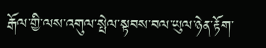རྒོལ་གྱི་ལས་འགུལ་སྤེལ་སྟབས་བལ་ཡུལ་ཉེན་རྟོག་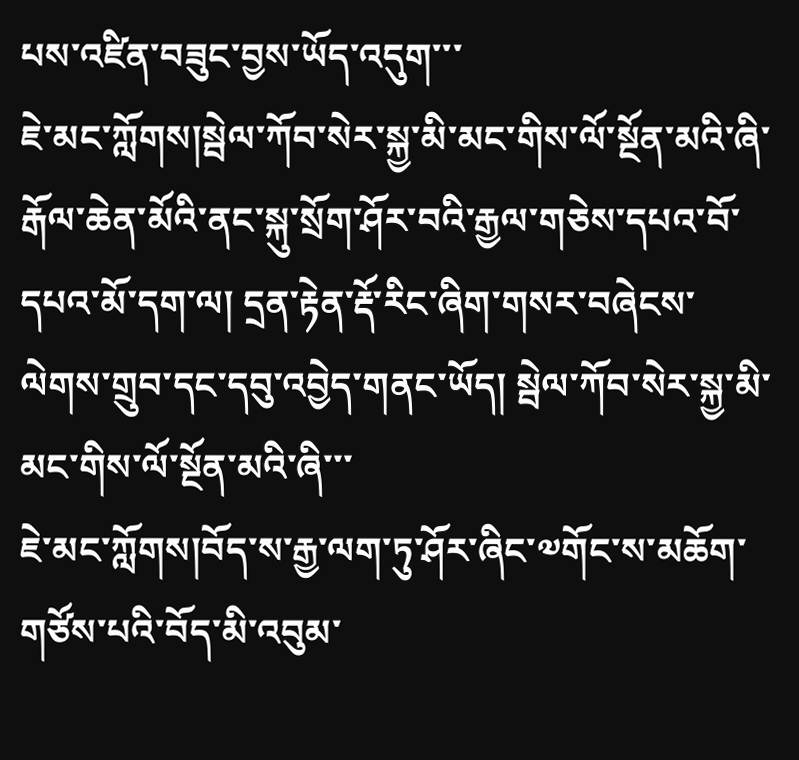པས་འཛིན་བཟུང་བྱས་ཡོད་འདུག་་་
ཇེ་མང་ཀློགས།སྦེལ་ཀོབ་སེར་སྐྱ་མི་མང་གིས་ལོ་སྔོན་མའི་ཞི་རྒོལ་ཆེན་མོའི་ནང་སྐུ་སྲོག་ཤོར་བའི་རྒྱལ་གཅེས་དཔའ་བོ་དཔའ་མོ་དག་ལ། དྲན་རྟེན་རྡོ་རིང་ཞིག་གསར་བཞེངས་ལེགས་གྲུབ་དང་དབུ་འབྱེད་གནང་ཡོད། སྦེལ་ཀོབ་སེར་སྐྱ་མི་མང་གིས་ལོ་སྔོན་མའི་ཞི་་་
ཇེ་མང་ཀློགས།བོད་ས་རྒྱ་ལག་ཏུ་ཤོར་ཞིང་༧གོང་ས་མཆོག་གཙོས་པའི་བོད་མི་འབུམ་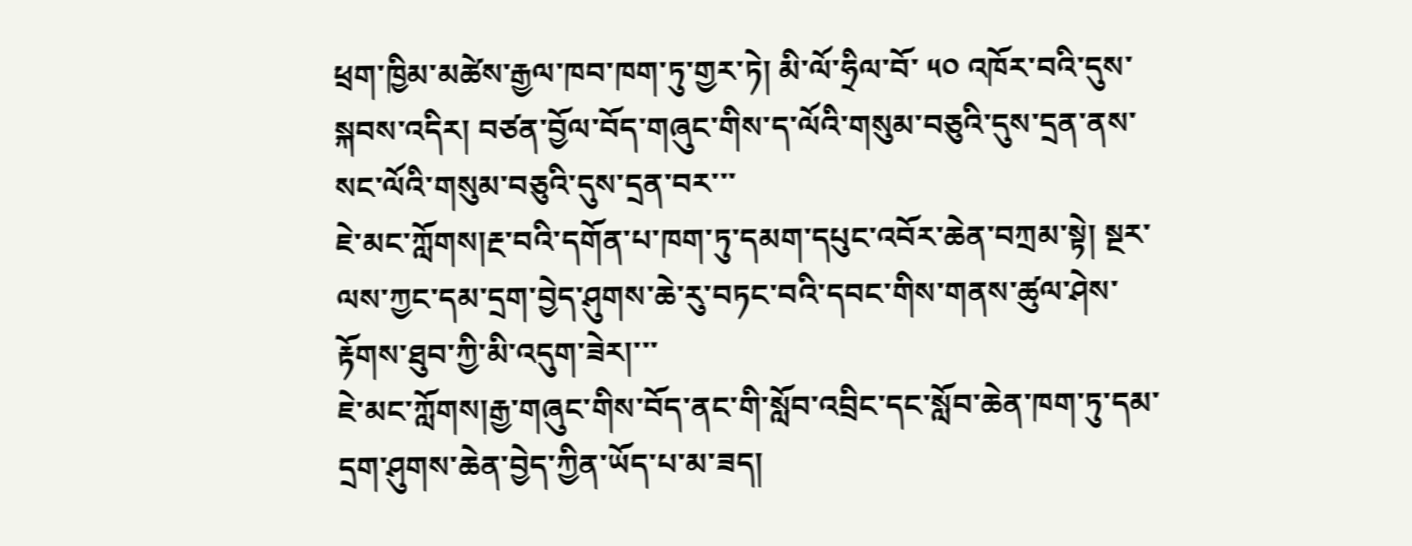ཕྲག་ཁྱིམ་མཚེས་རྒྱལ་ཁབ་ཁག་ཏུ་གྱར་ཏེ། མི་ལོ་ཧྲིལ་བོ་ ༥༠ འཁོར་བའི་དུས་སྐབས་འདིར། བཙན་བྱོལ་བོད་གཞུང་གིས་ད་ལོའི་གསུམ་བཅུའི་དུས་དྲན་ནས་སང་ལོའི་གསུམ་བཅུའི་དུས་དྲན་བར་་་
ཇེ་མང་ཀློགས།རྔ་བའི་དགོན་པ་ཁག་ཏུ་དམག་དཔུང་འབོར་ཆེན་བཀྲམ་སྟེ། སྔར་ལས་ཀྱང་དམ་དྲག་བྱེད་ཤུགས་ཆེ་རུ་བཏང་བའི་དབང་གིས་གནས་ཚུལ་ཤེས་རྟོགས་ཐུབ་ཀྱི་མི་འདུག་ཟེར།་་་
ཇེ་མང་ཀློགས།རྒྱ་གཞུང་གིས་བོད་ནང་གི་སློབ་འབྲིང་དང་སློབ་ཆེན་ཁག་ཏུ་དམ་དྲག་ཤུགས་ཆེན་བྱེད་ཀྱིན་ཡོད་པ་མ་ཟད།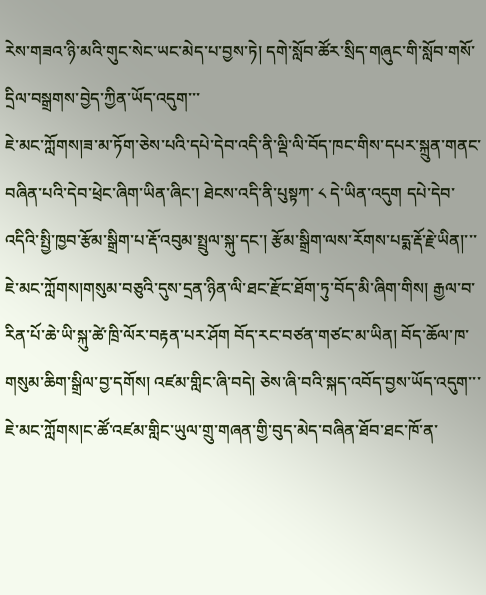རེས་གཟའ་ཉི་མའི་གུང་སེང་ཡང་མེད་པ་བྱས་ཏེ། དགེ་སློབ་ཚོར་སྲིད་གཞུང་གི་སློབ་གསོ་དྲིལ་བསྒྲགས་བྱེད་ཀྱིན་ཡོད་འདུག་་་
ཇེ་མང་ཀློགས།ཟ་མ་ཏོག་ཅེས་པའི་དཔེ་དེབ་འདི་ནི་ལྡི་ལི་བོད་ཁང་གིས་དཔར་སྐྲུན་གནང་བཞིན་པའི་དེབ་ཕྲེང་ཞིག་ཡིན་ཞིང་། ཐེངས་འདི་ནི་པུསྟཀ་ ༨ དེ་ཡིན་འདུག དཔེ་དེབ་འདིའི་སྤྱི་ཁྱབ་རྩོམ་སྒྲིག་པ་རྡོ་འབུམ་སྤྲུལ་སྐུ་དང་། རྩོམ་སྒྲིག་ལས་རོགས་པདྨ་རྡོ་རྗེ་ཡིན།་་་
ཇེ་མང་ཀློགས།གསུམ་བཅུའི་དུས་དྲན་ཉིན་ལི་ཐང་རྫོང་ཐོག་ཏུ་བོད་མི་ཞིག་གིས། རྒྱལ་བ་རིན་པོ་ཆེ་ཡི་སྐུ་ཚེ་ཁྲི་ལོར་བརྟན་པར་ཤོག བོད་རང་བཙན་གཙང་མ་ཡིན། བོད་ཆོལ་ཁ་གསུམ་ཆིག་སྒྲིལ་བྱ་དགོས། འཛམ་གླིང་ཞི་བདེ། ཅེས་ཞི་བའི་སྐད་འབོད་བྱས་ཡོད་འདུག་་་
ཇེ་མང་ཀློགས།ང་ཚོ་འཛམ་གླིང་ཡུལ་གྲུ་གཞན་གྱི་བུད་མེད་བཞིན་ཐོབ་ཐང་ཁོ་ན་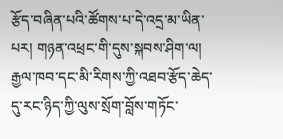རྩོད་བཞིན་པའི་ཚོགས་པ་དེ་འདྲ་མ་ཡིན་པར། གཉན་འཕྲང་གི་དུས་སྐབས་ཤིག་ལ། རྒྱལ་ཁབ་དང་མི་རིགས་ཀྱི་འཐབ་རྩོད་ཆེད་དུ་རང་ཉིད་ཀྱི་ལུས་སྲོག་བློས་གཏོང་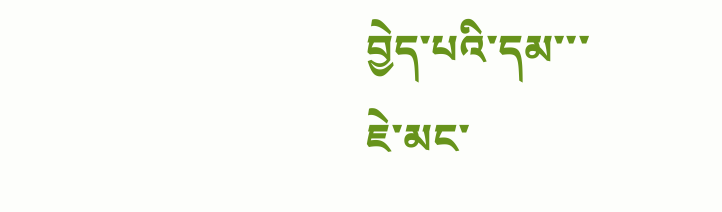བྱེད་པའི་དམ་་་
ཇེ་མང་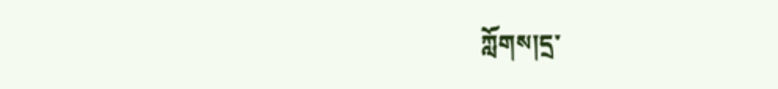ཀློགས།དྲ་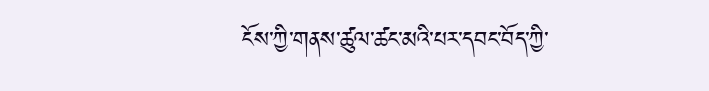ངོས་ཀྱི་གནས་ཚུལ་ཚང་མའི་པར་དབང་བོད་ཀྱི་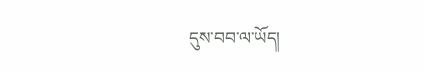དུས་བབ་ལ་ཡོད།